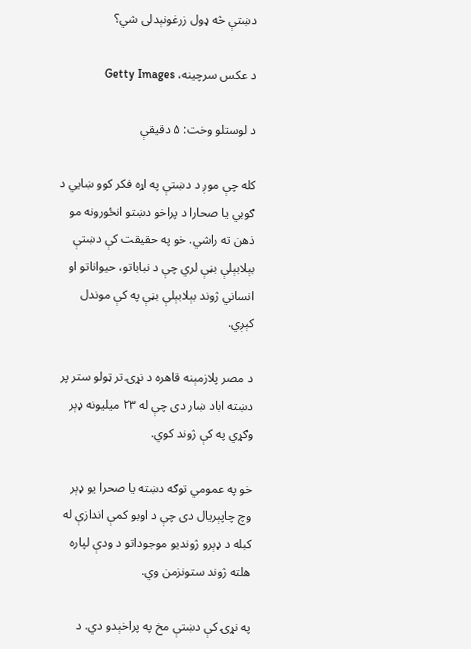دښتې څه ډول زرغونېدلی شي؟

د عکس سرچینه، Getty Images

د لوستلو وخت: ۵ دقیقې

کله چې موږ د دښتې په اړه فکر کوو ښايي د ګوبي يا صحارا د پراخو دښتو انځورونه مو ذهن ته راشي. خو په حقيقت کې دښتې بېلابېلې بڼې لري چې د نباباتو، حيواناتو او انساني ژوند بېلابېلې بڼې په کې موندل کېږي.

د مصر پلازمېنه قاهره د نړۍ تر ټولو ستر پر دښته اباد ښار دی چې له ۲۳ ميليونه ډېر وګړي په کې ژوند کوي.

خو په عمومي توګه دښته يا صحرا یو ډېر وچ چاپېريال دی چې د اوبو کمې اندازې له کبله د ډېرو ژونديو موجوداتو د ودې لپاره هلته ژوند ستونزمن وي.

په نړۍ کې دښتې مخ په پراخېدو دي. د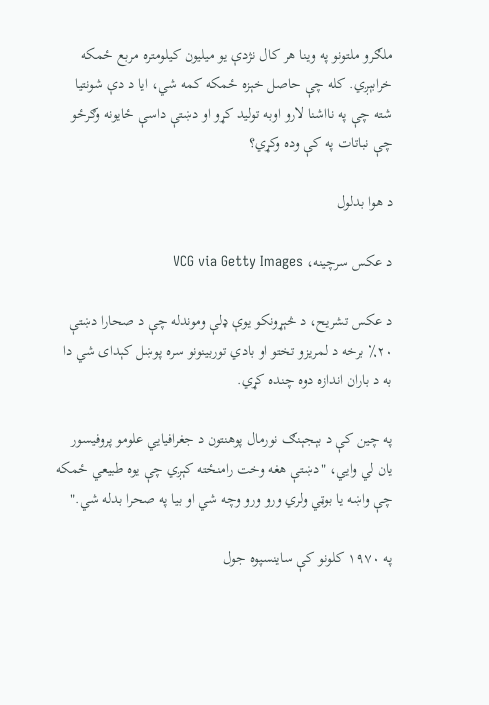ملګرو ملتونو په وینا هر کال نژدې يو ميليون کيلومتره مربع ځمکه خرابېږي. کله چې حاصل خېزه ځمکه کمه شي، ایا د دې شونتيا شته چې په نااشنا لارو اوبه توليد کړو او دښتې داسې ځايونه وګرځو چې نباتات په کې وده وکړي؟

د هوا بدلول

د عکس سرچینه، VCG via Getty Images

د عکس تشریح، د څېړونکو یوې ډلې وموندله چې د صحارا دښتې ۲۰٪ برخه د لمریزو تختو او بادي توربینونو سره پوښل کېدای شي دا به د باران اندازه دوه چنده کړي.

په چين کې د بېجېنګ نورمال پوهنتون د جغرافيايي علومو پروفيسور يان لي وايي، "دښتې هغه وخت رامنځته کېږي چې یوه طبيعي ځمکه چې واښه یا بوټي ولري ورو ورو وچه شي او بيا په صحرا بدله شي."

په ۱۹۷۰ کلونو کې ساينسپوه جول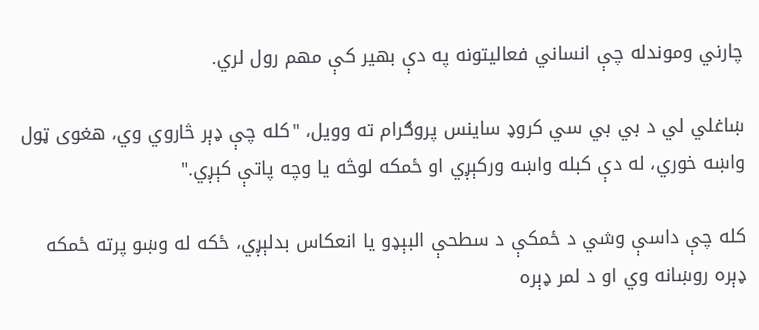چارني وموندله چې انساني فعاليتونه په دې بهير کې مهم رول لري.

ښاغلي لي د بي بي سي کروډ ساينس پروګرام ته وويل، "کله چې ډېر څاروي وي، هغوی ټول واښه خوري، له دې کبله واښه ورکېږي او ځمکه لوڅه يا وچه پاتې کېږي."

کله چې داسې وشي د ځمکې د سطحې البېډو یا انعکاس بدلېږي، ځکه له وښو پرته ځمکه ډېره روښانه وي او د لمر ډېره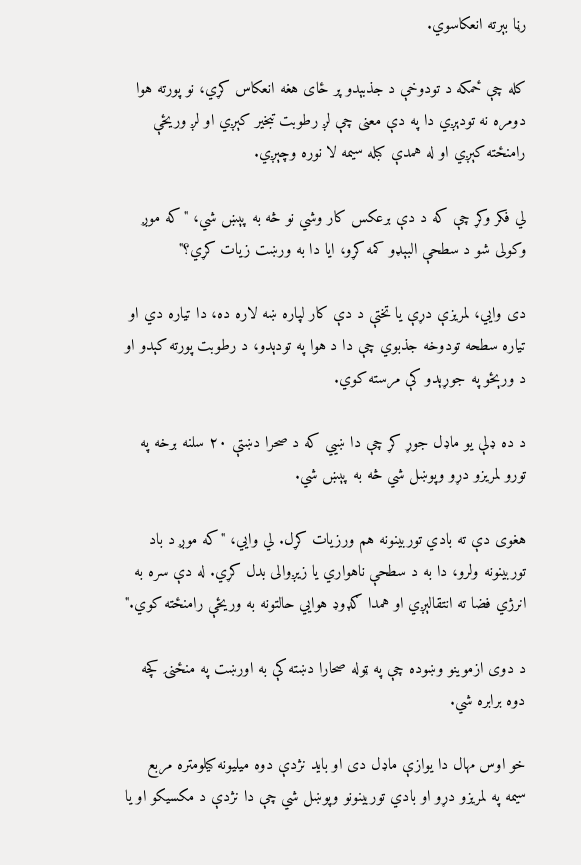رڼا بېرته انعکاسوي.

کله چې ځمکه د تودوخې د جذبېدو پر ځای هغه انعکاس کړي، نو پورته هوا دومره نه تودېږي دا په دې معنی چې لږ رطوبت تبخير کېږي او لږ وريځې رامنځته کېږي او له همدې کبله سيمه لا نوره وچېږي.

لي فکر وکړ چې که د دې برعکس کار وشي نو څه به پېښ شي، "که موږ وکولی شو د سطحې البېډو کمه کړو، ایا دا به ورښت زيات کړي؟"

دی وايي، لمريزې دړې یا تختې د دې کار لپاره ښه لاره ده، دا تياره دي او تياره سطحه تودوخه جذبوي چې دا د هوا په تودېدو، د رطوبت پورته کېدو او د ورېځو په جوړېدو کې مرسته کوي.

د ده ډلې یو ماډل جوړ کړ چې دا ښيي که د صحرا دښتې ۲۰ سلنه برخه په تورو لمريزو دړو وپوښل شي څه به پېښ شي.

هغوی دې ته بادي توربينونه هم ورزیات کړل. لي وايي، "که موږ د باد توربينونه ولرو، دا به د سطحې ناهواري یا زيږوالی بدل کړي. له دې سره به انرژي فضا ته انتقالېږي او همدا ګډوډ هوايي حالتونه به وريځې رامنځته کوي."

د دوی ازموينو وښوده چې په ټوله صحارا دښته کې به اورښت په منځنۍ کچه دوه برابره شي.

خو اوس مهال دا يوازې ماډل دی او باید نژدې دوه میليونه کيلومتره مربع سيمه په لمريزو دړو او بادي توربينونو وپوښل شي چې دا نژدې د مکسيکو او يا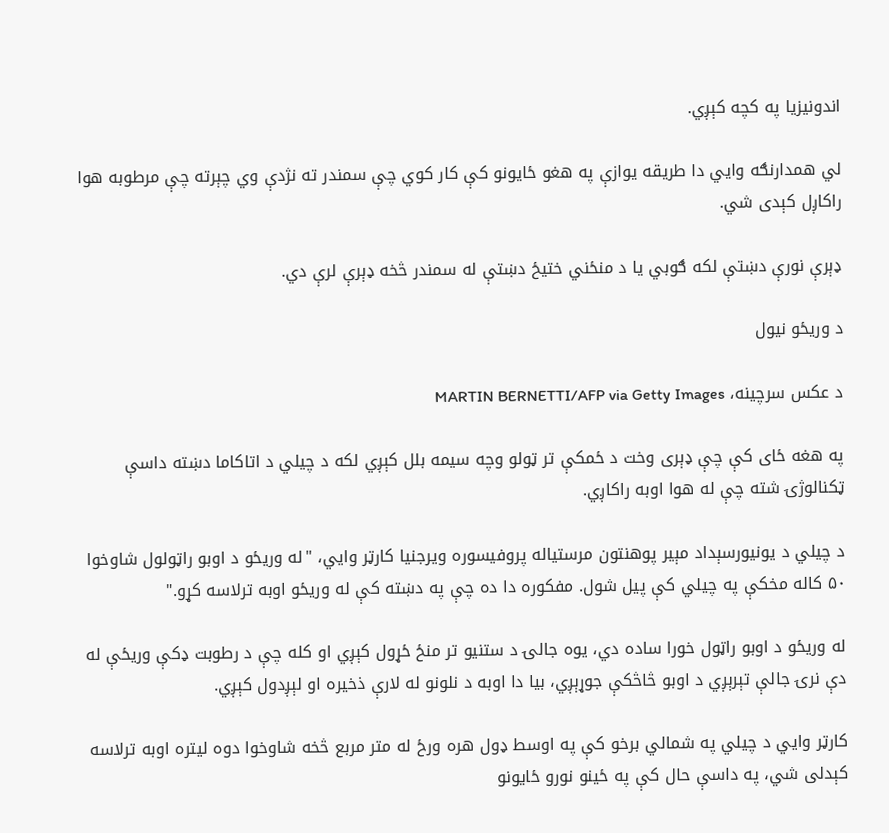اندونيزيا په کچه کېږي.

لي همدارنګه وايي دا طريقه يوازې په هغو ځايونو کې کار کوي چې سمندر ته نژدې وي چېرته چې مرطوبه هوا راکاږل کېدی شي.

ډېرې نورې دښتې لکه ګوبي يا د منځني ختيځ دښتې له سمندر څخه ډېرې لرې دي.

د وريځو نيول

د عکس سرچینه، MARTIN BERNETTI/AFP via Getty Images

په هغه ځای کې چې ډېری وخت د ځمکې تر ټولو وچه سيمه بلل کېږي لکه د چيلي د اتاکاما دښته داسې ټکنالوژۍ شته چې له هوا اوبه راکاږي.

د چيلي د يونيورسېداد مېير پوهنتون مرستياله پروفيسوره ويرجنيا کارټر وايي، "له وريځو د اوبو راټولول شاوخوا ۵۰ کاله مخکې په چيلي کې پيل شول. مفکوره دا ده چې په دښته کې له وريځو اوبه ترلاسه کړو."

له وريځو د اوبو راټول خورا ساده دي، یوه جالۍ د ستنيو تر منځ ځړول کېږي او کله چې د رطوبت ډکې وريځې له دې نرۍ جالې تېرېږي د اوبو څاڅکې جوړېږي، بيا دا اوبه د نلونو له لارې ذخيره او لېږدول کېږي.

کارټر وايي د چيلي په شمالي برخو کې په اوسط ډول هره ورځ له متر مربع څخه شاوخوا دوه ليتره اوبه ترلاسه کېدلی شي، په داسې حال کې په ځينو نورو ځايونو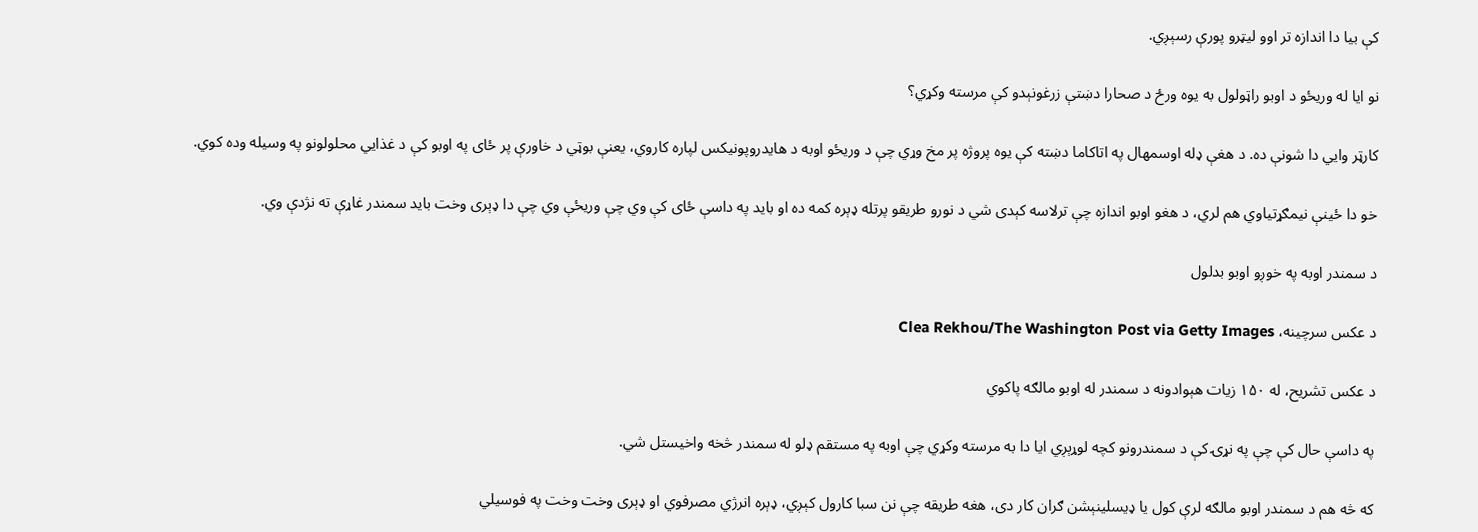کې بيا دا اندازه تر اوو ليټرو پورې رسېږي.

نو ایا له وريځو د اوبو راټولول به يوه ورځ د صحارا دښتې زرغونېدو کې مرسته وکړي؟

کارټر وايي دا شونې ده. د هغې ډله اوسمهال په اتاکاما دښته کې يوه پروژه پر مخ وړي چې د وريځو اوبه د هايدروپونيکس لپاره کاروي، یعنې بوټي د خاورې پر ځای په اوبو کې د غذايي محلولونو په وسيله وده کوي.

خو دا ځينې نیمګړتياوي هم لري، د هغو اوبو اندازه چې ترلاسه کېدی شي د نورو طريقو پرتله ډېره کمه ده او بايد په داسې ځای کې وي چې وريځې وي چې دا ډېری وخت باید سمندر غاړې ته نژدې وي.

د سمندر اوبه په خوږو اوبو بدلول

د عکس سرچینه، Clea Rekhou/The Washington Post via Getty Images

د عکس تشریح، له ۱۵۰ زیات هېوادونه د سمندر له اوبو مالګه پاکوي

په داسې حال کې چې په نړۍ کې د سمندرونو کچه لوړېږي ایا دا به مرسته وکړي چې اوبه په مستقم ډلو له سمندر څخه واخيستل شي.

که څه هم د سمندر اوبو مالګه لرې کول یا ډیسلينېشن ګران کار دی، هغه طریقه چې نن سبا کارول کېږي، ډېره انرژي مصرفوي او ډېری وخت وخت په فوسیلي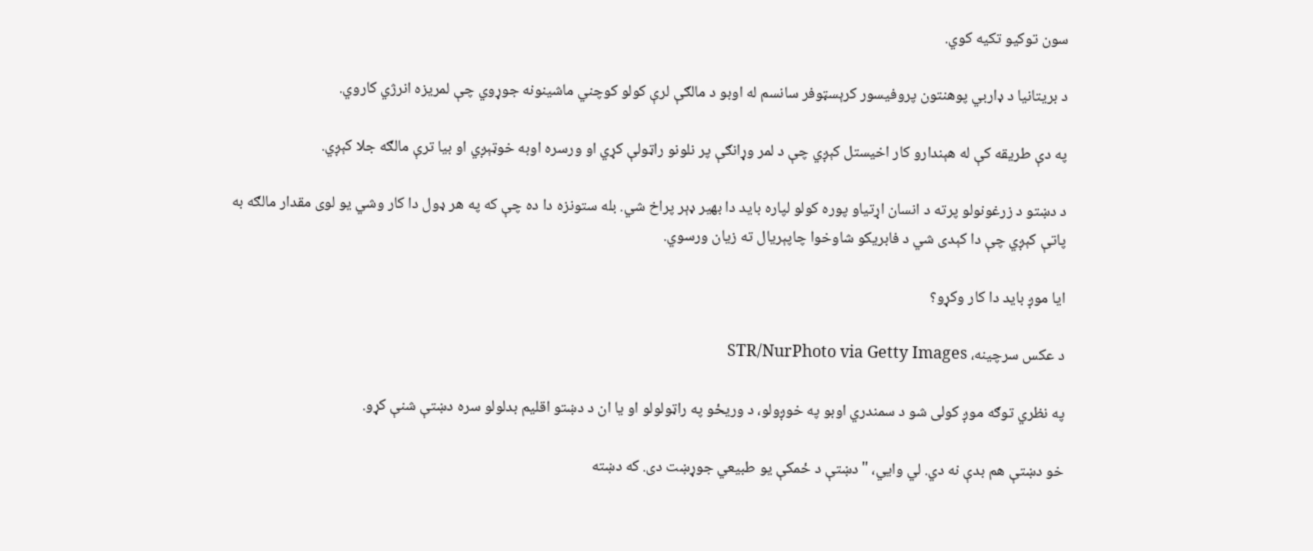سون توکيو تکيه کوي.

د بریتانيا د ډاربي پوهنتون پروفيسور کرېسټوفر سانسم له اوبو د مالګې لرې کولو کوچني ماشينونه جوړوي چې لمریزه انرژي کاروي.

په دې طريقه کې له هېندارو کار اخيستل کېږي چې د لمر وړانګې پر نلونو راټولې کړي او ورسره اوبه خوټېږي او بيا ترې مالګه جلا کېږي.

د دښتو د زرغونولو پرته د انسان اړتياو پوره کولو لپاره باید دا بهير ډېر پراخ شي. بله ستونزه دا ده چې که په هر ډول دا کار وشي یو لوی مقدار مالګه به پاتې کېږي چې دا کېدی شي د فابریکو شاوخوا چاپېريال ته زيان ورسوي.

ایا موږ بايد دا کار وکړو؟

د عکس سرچینه، STR/NurPhoto via Getty Images

په نظري توګه موږ کولی شو د سمندري اوبو په خوږولو، د وريځو په راټولولو او یا ان د دښتو اقليم بدلولو سره دښتې شنې کړو.

خو دښتې هم بدې نه دي. لي وايي، "دښتې د ځمکې يو طبيعي جوړښت دی. که دښته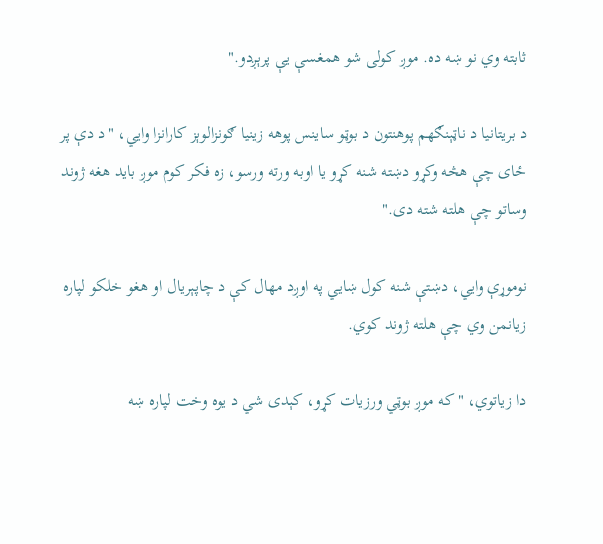ثابته وي نو ښه ده. موږ کولی شو همغسې یې پرېږدو."

د بريتانيا د ناټېنګهم پوهنتون د بوټو ساينس پوهه زينيا ګونزالوېز کارانزا وايي، "د دې پر ځای چې هڅه وکړو دښته شنه کړو یا اوبه ورته ورسو، زه فکر کوم موږ باید هغه ژوند وساتو چې هلته شته دی."

نوموړې وايي، دښتې شنه کول ښايي په اوږد مهال کې د چاپېريال او هغو خلکو لپاره زيانمن وي چې هلته ژوند کوي.

دا زياتوي، "که موږ بوټي ورزیات کړو، کېدی شي د یوه وخت لپاره ښه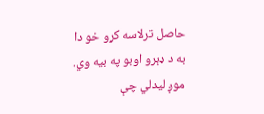حاصل ترلاسه کړو خو دا به د ډېرو اوبو په بيه وي. موږ ليدلي چې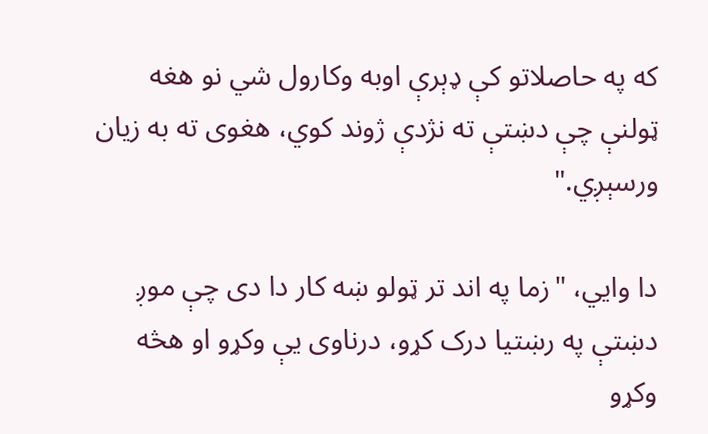که په حاصلاتو کې ډېرې اوبه وکارول شي نو هغه ټولنې چې دښتې ته نژدې ژوند کوي، هغوی ته به زيان ورسېږي."

دا وايي، "زما په اند تر ټولو ښه کار دا دی چې موږ دښتې په رښتيا درک کړو، درناوی یې وکړو او هڅه وکړو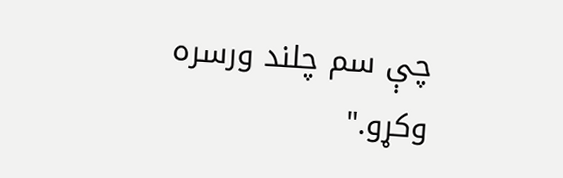چې سم چلند ورسره وکړو."